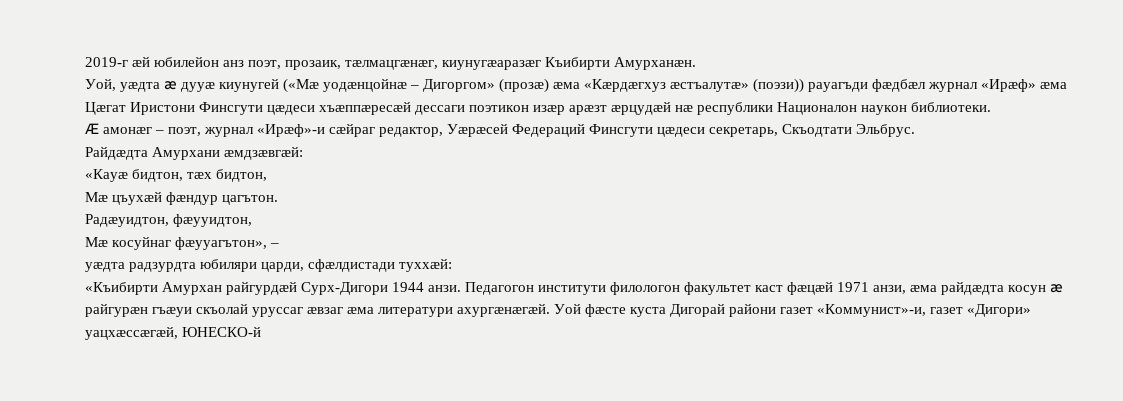2019-г æй юбилейон анз поэт, прозаик, тæлмацгæнæг, киунугæаразæг Къибирти Амурханæн.
Уой, уæдта æ дууæ киунугей («Мæ уодæнцойнæ – Дигоргом» (прозæ) æма «Кæрдæгхуз æстъалутæ» (поэзи)) рауагъди фæдбæл журнал «Ирæф» æма Цæгат Иристони Финсгути цæдеси хъæппæресæй дессаги поэтикон изæр арæзт æрцудæй нæ республики Националон наукон библиотеки.
Æ амонæг – поэт, журнал «Ирæф»-и сæйраг редактор, Уæрæсей Федераций Финсгути цæдеси секретарь, Скъодтати Эльбрус.
Райдæдта Амурхани æмдзæвгæй:
«Кауæ бидтон, тæх бидтон,
Мæ цъухæй фæндур цагътон.
Радæуидтон, фæууидтон,
Мæ косуйнаг фæууагътон», –
уæдта радзурдта юбиляри царди, сфæлдистади туххæй:
«Къибирти Амурхан райгурдæй Сурх-Дигори 1944 анзи. Педагогон институти филологон факультет каст фæцæй 1971 анзи, æма райдæдта косун æ райгурæн гъæуи скъолай уруссаг æвзаг æма литератури ахургæнæгæй. Уой фæсте куста Дигорай райони газет «Коммунист»-и, газет «Дигори» уацхæссæгæй, ЮНЕСКО-й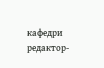кафедри редактор-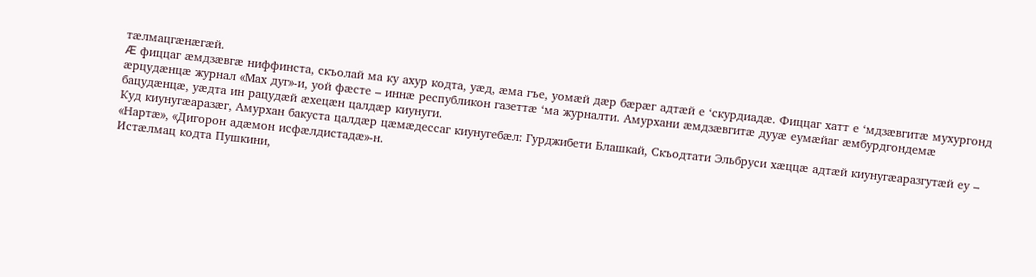тæлмацгæнæгæй.
Æ фиццаг æмдзæвгæ ниффинста, скъолай ма ку ахур кодта, уæд, æма гъе, уомæй дæр бæрæг адтæй е ‘скурдиадæ. Фиццаг хатт е ‘мдзæвгитæ мухургонд æрцудæнцæ журнал «Мах дуг»-и, уой фæсте – иннæ республикон газеттæ ‘ма журналти. Амурхани æмдзæвгитæ дууæ еумæйаг æмбурдгондемæ бацудæнцæ, уæдта ин рацудæй æхецæн цалдæр киунуги.
Куд киунугæаразæг, Амурхан бакуста цалдæр цæмæдессаг киунугебæл: Гурджибети Блашкай, Скъодтати Эльбруси хæццæ адтæй киунугæаразгутæй еу – «Нартæ», «Дигорон адæмон исфæлдистадæ»-н.
Истæлмац кодта Пушкини,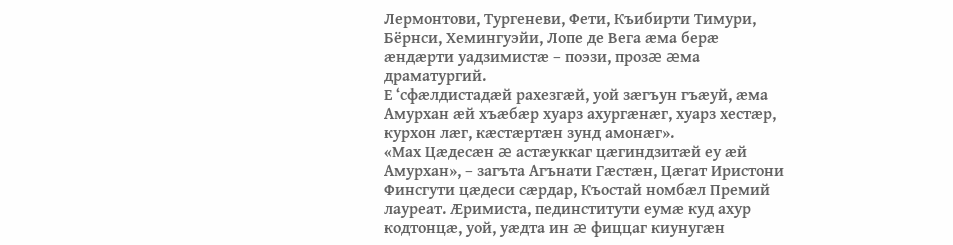Лермонтови, Тургеневи, Фети, Къибирти Тимури, Бёрнси, Хемингуэйи, Лопе де Вега æма берæ æндæрти уадзимистæ – поэзи, прозæ æма драматургий.
Е ‘сфæлдистадæй рахезгæй, уой зæгъун гъæуй, æма Амурхан æй хъæбæр хуарз ахургæнæг, хуарз хестæр, курхон лæг, кæстæртæн зунд амонæг».
«Мах Цæдесæн æ астæуккаг цæгиндзитæй еу æй Амурхан», – загъта Агънати Гæстæн, Цæгат Иристони Финсгути цæдеси сæрдар, Къостай номбæл Премий лауреат. Æримиста, пединститути еумæ куд ахур кодтонцæ, уой, уæдта ин æ фиццаг киунугæн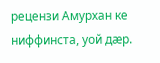рецензи Амурхан ке ниффинста, уой дæр.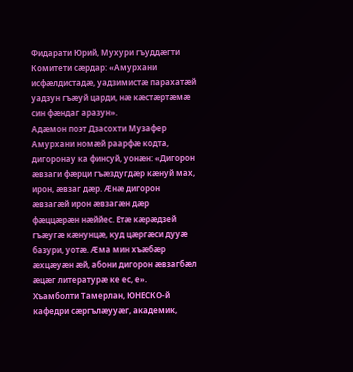Фидарати Юрий, Мухури гъуддæгти Комитети сæрдар: «Амурхани исфæлдистадæ, уадзимистæ парахатæй уадзун гъæуй царди, нæ кæстæртæмæ син фæндаг аразун».
Адæмон поэт Дзасохти Музафер Амурхани номæй раарфæ кодта, дигоронау ка финсуй, уонæн: «Дигорон æвзаги фæрци гъæздугдæр кæнуй мах, ирон, æвзаг дæр. Æнæ дигорон æвзагæй ирон æвзагæн дæр фæццæрæн нæййес. Етæ кæрæдзей гъæугæ кæнунцæ, куд цæргæси дууæ базури, уотæ. Æма мин хъæбæр æхцæуæн æй, абони дигорон æвзагбæл æцæг литературæ ке ес, е».
Хъамболти Тамерлан, ЮНЕСКО-й кафедри сæргълæууæг, академик,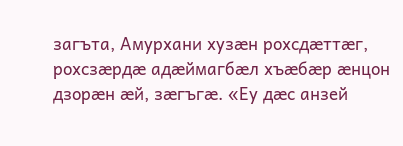загъта, Амурхани хузæн рохсдæттæг, рохсзæрдæ адæймагбæл хъæбæр æнцон дзорæн æй, зæгъгæ. «Еу дæс анзей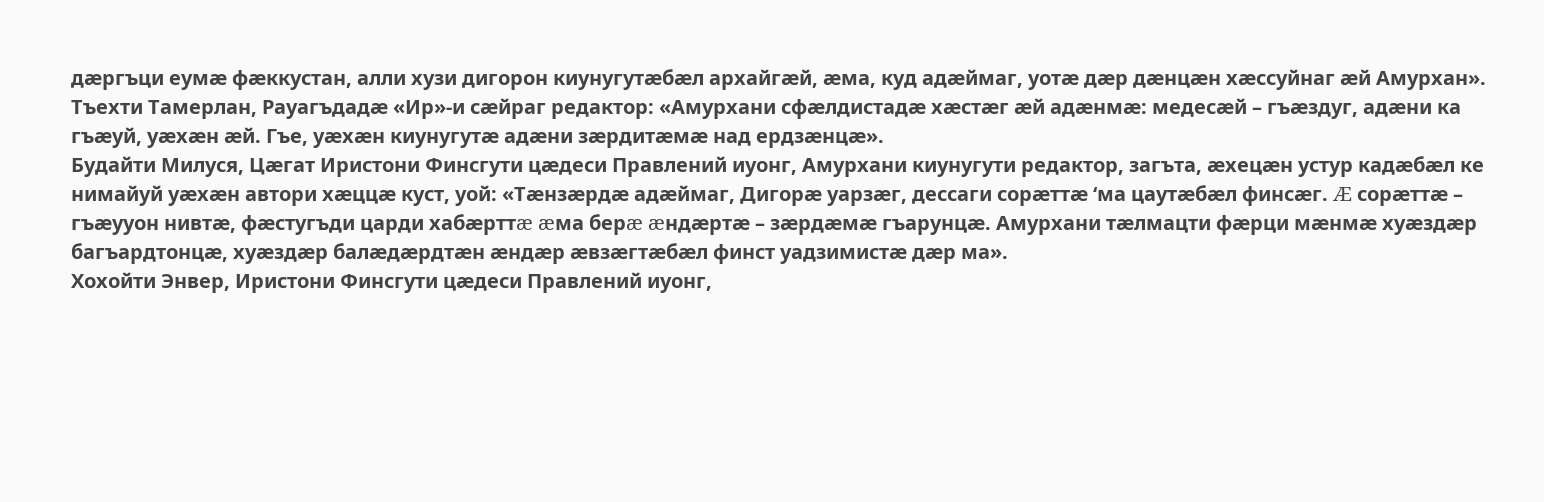дæргъци еумæ фæккустан, алли хузи дигорон киунугутæбæл архайгæй, æма, куд адæймаг, уотæ дæр дæнцæн хæссуйнаг æй Амурхан».
Тъехти Тамерлан, Рауагъдадæ «Ир»-и сæйраг редактор: «Амурхани сфæлдистадæ хæстæг æй адæнмæ: медесæй – гъæздуг, адæни ка гъæуй, уæхæн æй. Гъе, уæхæн киунугутæ адæни зæрдитæмæ над ердзæнцæ».
Будайти Милуся, Цæгат Иристони Финсгути цæдеси Правлений иуонг, Амурхани киунугути редактор, загъта, æхецæн устур кадæбæл ке нимайуй уæхæн автори хæццæ куст, уой: «Тæнзæрдæ адæймаг, Дигорæ уарзæг, дессаги сорæттæ ‘ма цаутæбæл финсæг. Æ сорæттæ – гъæууон нивтæ, фæстугъди царди хабæрттæ æма берæ æндæртæ – зæрдæмæ гъарунцæ. Амурхани тæлмацти фæрци мæнмæ хуæздæр багъардтонцæ, хуæздæр балæдæрдтæн æндæр æвзæгтæбæл финст уадзимистæ дæр ма».
Хохойти Энвер, Иристони Финсгути цæдеси Правлений иуонг,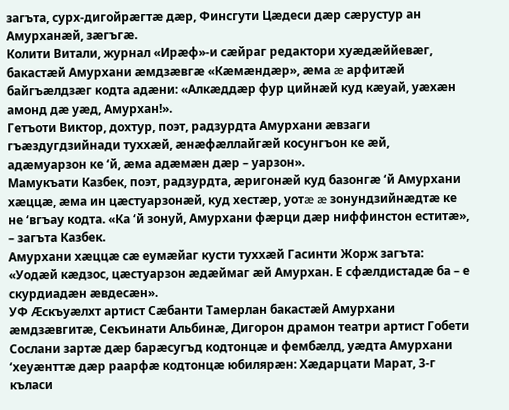загъта, сурх-дигойрæгтæ дæр, Финсгути Цæдеси дæр сæрустур ан Амурханæй, зæгъгæ.
Колити Витали, журнал «Ирæф»-и сæйраг редактори хуæдæййевæг, бакастæй Амурхани æмдзæвгæ «Кæмæндæр», æма æ арфитæй байгъæлдзæг кодта адæни: «Алкæддæр фур цийнæй куд кæуай, уæхæн амонд дæ уæд, Амурхан!».
Гетъоти Виктор, дохтур, поэт, радзурдта Амурхани æвзаги гъæздугдзийнади туххæй, æнæфæллайгæй косунгъон ке æй, адæмуарзон ке ‘й, æма адæмæн дæр – уарзон».
Мамукъати Казбек, поэт, радзурдта, æригонæй куд базонгæ ‘й Амурхани хæццæ, æма ин цæстуарзонæй, куд хестæр, уотæ æ зонундзийнæдтæ ке не ‘вгъау кодта. «Ка ‘й зонуй, Амурхани фæрци дæр ниффинстон еститæ», – загъта Казбек.
Амурхани хæццæ сæ еумæйаг кусти туххæй Гасинти Жорж загъта: «Уодæй кæдзос, цæстуарзон æдæймаг æй Амурхан. Е сфæлдистадæ ба – е скурдиадæн æвдесæн».
УФ Æскъуæлхт артист Сæбанти Тамерлан бакастæй Амурхани æмдзæвгитæ, Секъинати Альбинæ, Дигорон драмон театри артист Гобети Сослани зартæ дæр барæсугъд кодтонцæ и фембæлд, уæдта Амурхани ‘хеуæнттæ дæр раарфæ кодтонцæ юбилярæн: Хæдарцати Марат, 3-г къласи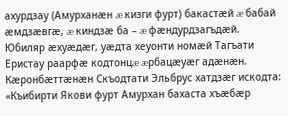ахурдзау (Амурханæн æ кизги фурт) бакастæй æ бабай æмдзæвгæ, æ киндзæ ба – æ фæндурдзагъдæй.
Юбиляр æхуæдæг, уæдта хеуонти номæй Тагъати Еристау раарфæ кодтонцæ æрбацæуæг адæнæн.
Кæронбæттæнæн Скъодтати Эльбрус хатдзæг искодта: «Къибирти Якови фурт Амурхан бахаста хъæбæр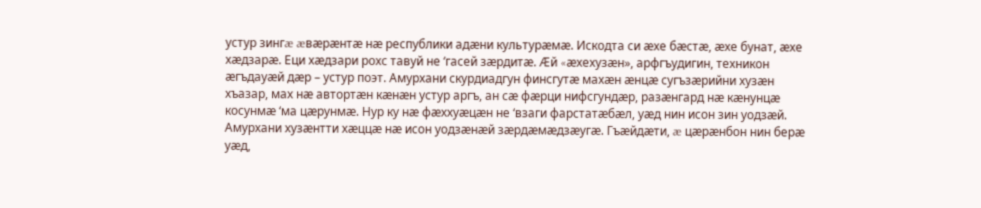устур зингæ æвæрæнтæ нæ республики адæни культурæмæ. Искодта си æхе бæстæ, æхе бунат, æхе хæдзарæ. Еци хæдзари рохс тавуй не ‘гасей зæрдитæ. Æй «æхехузæн», арфгъудигин, техникон æгъдауæй дæр – устур поэт. Амурхани скурдиадгун финсгутæ махæн æнцæ сугъзæрийни хузæн хъазар, мах нæ автортæн кæнæн устур аргъ, ан сæ фæрци нифсгундæр, разæнгард нæ кæнунцæ косунмæ ‘ма цæрунмæ. Нур ку нæ фæххуæцæн не ‘взаги фарстатæбæл, уæд нин исон зин уодзæй. Амурхани хузæнтти хæццæ нæ исон уодзæнæй зæрдæмæдзæугæ. Гъæйдæти, æ цæрæнбон нин берæ уæд,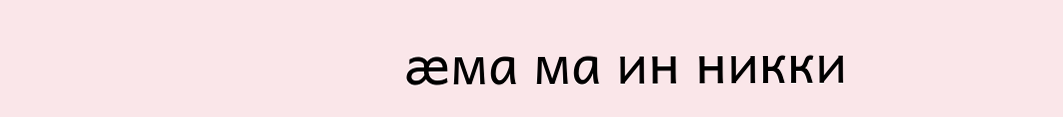æма ма ин никки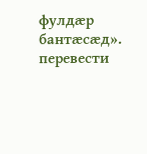фулдæр бантæсæд».
перевести